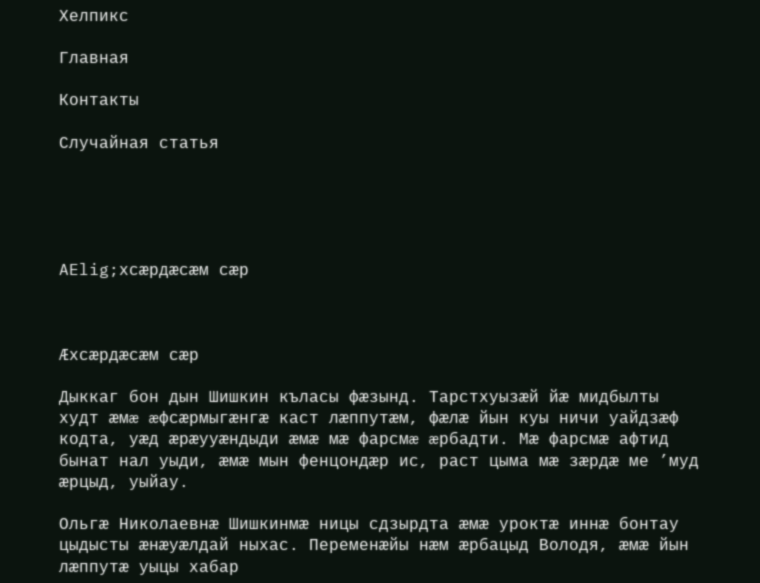Хелпикс

Главная

Контакты

Случайная статья





AElig;хсæрдæсæм сæр



Æхсæрдæсæм сæр

Дыккаг бон дын Шишкин къласы фæзынд. Тарстхуызæй йæ мидбылты худт æмæ æфсæрмыгæнгæ каст лæппутæм, фæлæ йын куы ничи уайдзæф кодта, уæд æрæууæндыди æмæ мæ фарсмæ æрбадти. Мæ фарсмæ афтид бынат нал уыди, æмæ мын фенцондæр ис, раст цыма мæ зæрдæ ме ’муд æрцыд, уыйау.

Ольгæ Николаевнæ Шишкинмæ ницы сдзырдта æмæ уроктæ иннæ бонтау цыдысты æнæуæлдай ныхас. Переменæйы нæм æрбацыд Володя, æмæ йын лæппутæ уыцы хабар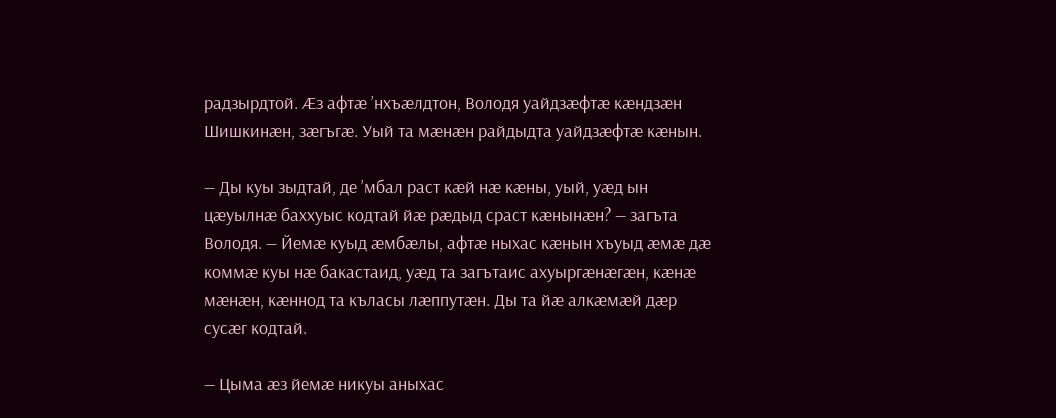радзырдтой. Æз афтæ ’нхъæлдтон, Володя уайдзæфтæ кæндзæн Шишкинæн, зæгъгæ. Уый та мæнæн райдыдта уайдзæфтæ кæнын.

— Ды куы зыдтай, де ’мбал раст кæй нæ кæны, уый, уæд ын цæуылнæ баххуыс кодтай йæ рæдыд сраст кæнынæн? — загъта Володя. — Йемæ куыд æмбæлы, афтæ ныхас кæнын хъуыд æмæ дæ коммæ куы нæ бакастаид, уæд та загътаис ахуыргæнæгæн, кæнæ мæнæн, кæннод та къласы лæппутæн. Ды та йæ алкæмæй дæр сусæг кодтай.

— Цыма æз йемæ никуы аныхас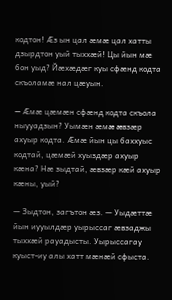кодтон! Æз ын цал æмæ цал хатты дзырдтон уый тыххæй! Цы йын мæ бон уыд? Йæхæдæг куы сфæнд кодта скъоламæ нал цæуын.

— Æмæ цæмæн сфæнд кодта скъола ныууадзын? Уымæн æмæ æвзæр ахуыр кодта. Æмæ йын цы баххуыс кодтай, цæмæй хуыздæр ахуыр кæна? Нæ зыдтай, æвзæр кæй ахуыр кæны, уый?

— Зыдтон, загътон æз. — Уыдæттæ йын иууылдæр уырыссаг æвзаджы тыххæй рауадысты. Уырыссагау куыст-иу алы хатт мæнæй сфыста.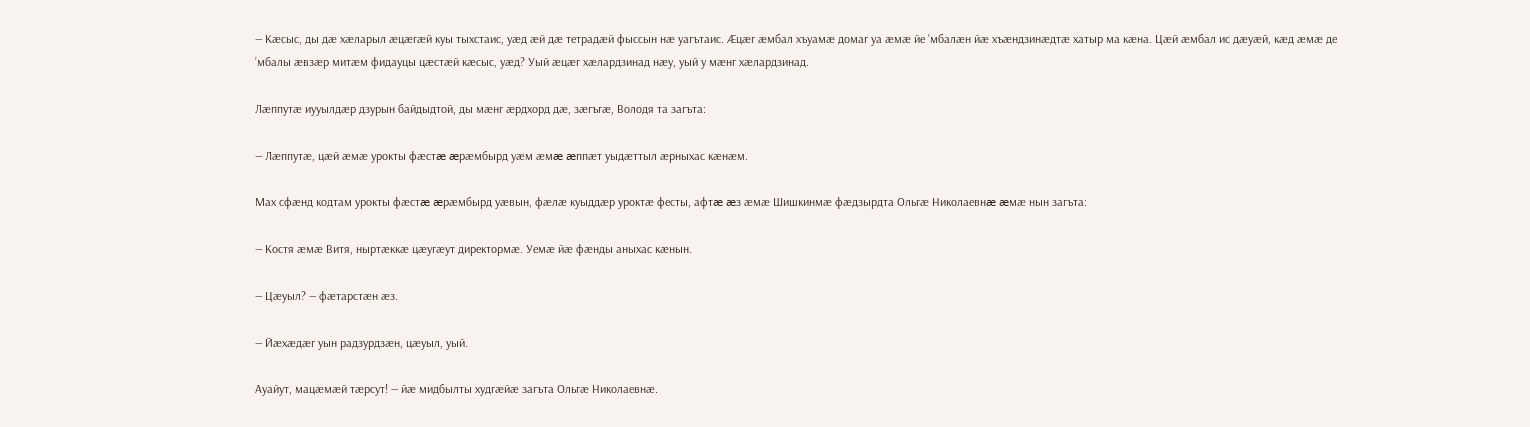— Кæсыс, ды дæ хæларыл æцæгæй куы тыхстаис, уæд æй дæ тетрадæй фыссын нæ уагътаис. Æцæг æмбал хъуамæ домаг уа æмæ йе ’мбалæн йæ хъæндзинæдтæ хатыр ма кæна. Цæй æмбал ис дæуæй, кæд æмæ де ’мбалы æвзæр митæм фидауцы цæстæй кæсыс, уæд? Уый æцæг хæлардзинад нæу, уый у мæнг хæлардзинад.

Лæппутæ иууылдæр дзурын байдыдтой, ды мæнг æрдхорд дæ, зæгъгæ, Володя та загъта:

— Лæппутæ, цæй æмæ урокты фæстæ æрæмбырд уæм æмæ æппæт уыдæттыл æрныхас кæнæм.

Мах сфæнд кодтам урокты фæстæ æрæмбырд уæвын, фæлæ куыддæр уроктæ фесты, афтæ æз æмæ Шишкинмæ фæдзырдта Ольгæ Николаевнæ æмæ нын загъта:

— Костя æмæ Витя, ныртæккæ цæугæут директормæ. Уемæ йæ фæнды аныхас кæнын.

— Цæуыл? — фæтарстæн æз.

— Йæхæдæг уын радзурдзæн, цæуыл, уый.

Ауайут, мацæмæй тæрсут! — йæ мидбылты худгæйæ загъта Ольгæ Николаевнæ.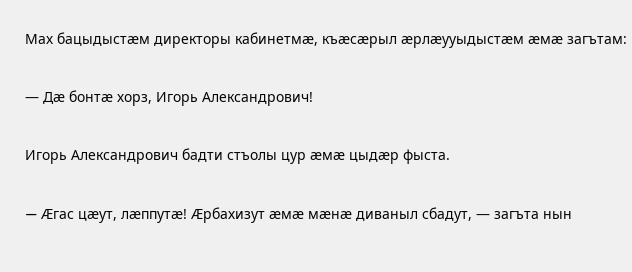Мах бацыдыстæм директоры кабинетмæ, къæсæрыл æрлæууыдыстæм æмæ загътам:

— Дæ бонтæ хорз, Игорь Александрович!

Игорь Александрович бадти стъолы цур æмæ цыдæр фыста.

— Æгас цæут, лæппутæ! Æрбахизут æмæ мæнæ диваныл сбадут, — загъта нын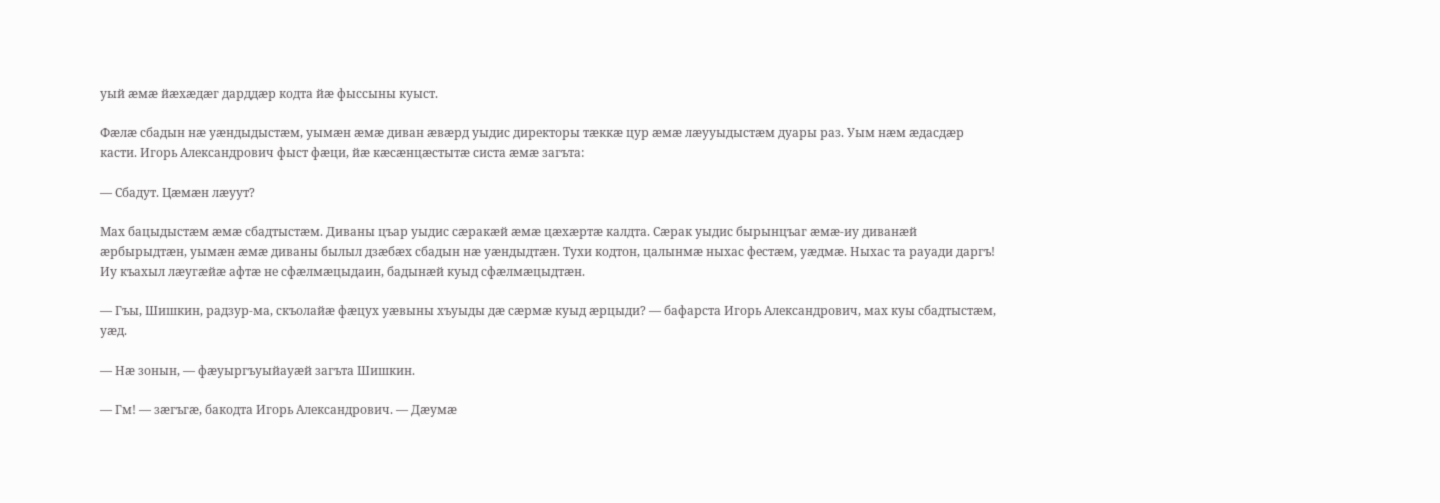уый æмæ йæхæдæг дарддæр кодта йæ фыссыны куыст.

Фæлæ сбадын нæ уæндыдыстæм, уымæн æмæ диван æвæрд уыдис директоры тæккæ цур æмæ лæууыдыстæм дуары раз. Уым нæм æдасдæр касти. Игорь Александрович фыст фæци, йæ кæсæнцæстытæ систа æмæ загъта:

— Сбадут. Цæмæн лæуут?

Мах бацыдыстæм æмæ сбадтыстæм. Диваны цъар уыдис сæракæй æмæ цæхæртæ калдта. Сæрак уыдис бырынцъаг æмæ-иу диванæй æрбырыдтæн, уымæн æмæ диваны былыл дзæбæх сбадын нæ уæндыдтæн. Тухи кодтон, цалынмæ ныхас фестæм, уæдмæ. Ныхас та рауади даргъ! Иу къахыл лæугæйæ афтæ не сфæлмæцыдаин, бадынæй куыд сфæлмæцыдтæн.

— Гъы, Шишкин, радзур-ма, скъолайæ фæцух уæвыны хъуыды дæ сæрмæ куыд æрцыди? — бафарста Игорь Александрович, мах куы сбадтыстæм, уæд.

— Нæ зонын, — фæуыргъуыйауæй загъта Шишкин.

— Гм! — зæгъгæ, бакодта Игорь Александрович. — Дæумæ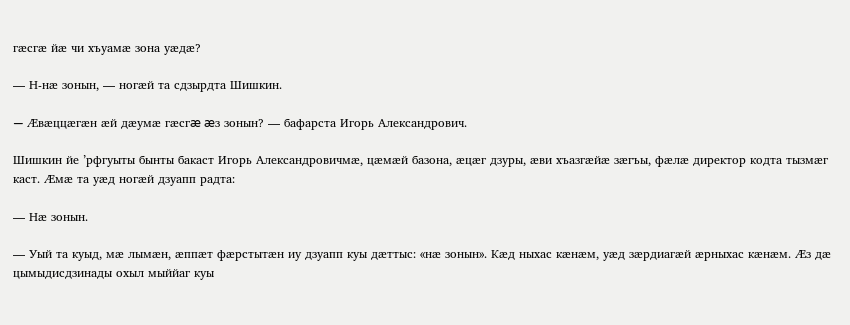гæсгæ йæ чи хъуамæ зона уæдæ?

— Н-нæ зонын, — ногæй та сдзырдта Шишкин.

— Æвæццæгæн æй дæумæ гæсгæ æз зонын? — бафарста Игорь Александрович.

Шишкин йе ’рфгуыты бынты бакаст Игорь Александровичмæ, цæмæй базона, æцæг дзуры, æви хъазгæйæ зæгъы, фæлæ директор кодта тызмæг каст. Æмæ та уæд ногæй дзуапп радта:

— Нæ зонын.

— Уый та куыд, мæ лымæн, æппæт фæрстытæн иу дзуапп куы дæттыс: «нæ зонын». Кæд ныхас кæнæм, уæд зæрдиагæй æрныхас кæнæм. Æз дæ цымыдисдзинады охыл мыййаг куы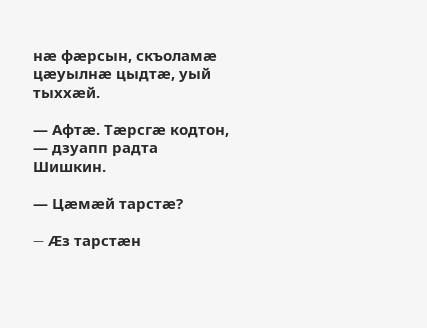нæ фæрсын, скъоламæ цæуылнæ цыдтæ, уый тыххæй.

— Афтæ. Тæрсгæ кодтон, — дзуапп радта Шишкин.

— Цæмæй тарстæ?

— Æз тарстæн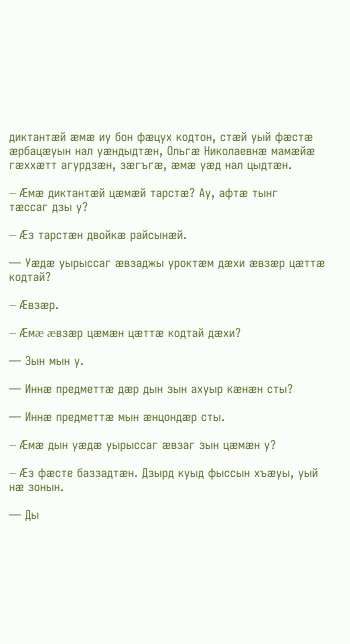диктантæй æмæ иу бон фæцух кодтон, стæй уый фæстæ æрбацæуын нал уæндыдтæн, Ольгæ Николаевнæ мамæйæ гæххæтт агурдзæн, зæгъгæ, æмæ уæд нал цыдтæн.

— Æмæ диктантæй цæмæй тарстæ? Ау, афтæ тынг тæссаг дзы у?

— Æз тарстæн двойкæ райсынæй.

— Уæдæ уырыссаг æвзаджы уроктæм дæхи æвзæр цæттæ кодтай?

— Æвзæр.

— Æмæ æвзæр цæмæн цæттæ кодтай дæхи?

— Зын мын у.

— Иннæ предметтæ дæр дын зын ахуыр кæнæн сты?

— Иннæ предметтæ мын æнцондæр сты.

— Æмæ дын уæдæ уырыссаг æвзаг зын цæмæн у?

— Æз фæсте баззадтæн. Дзырд куыд фыссын хъæуы, уый нæ зонын.

— Ды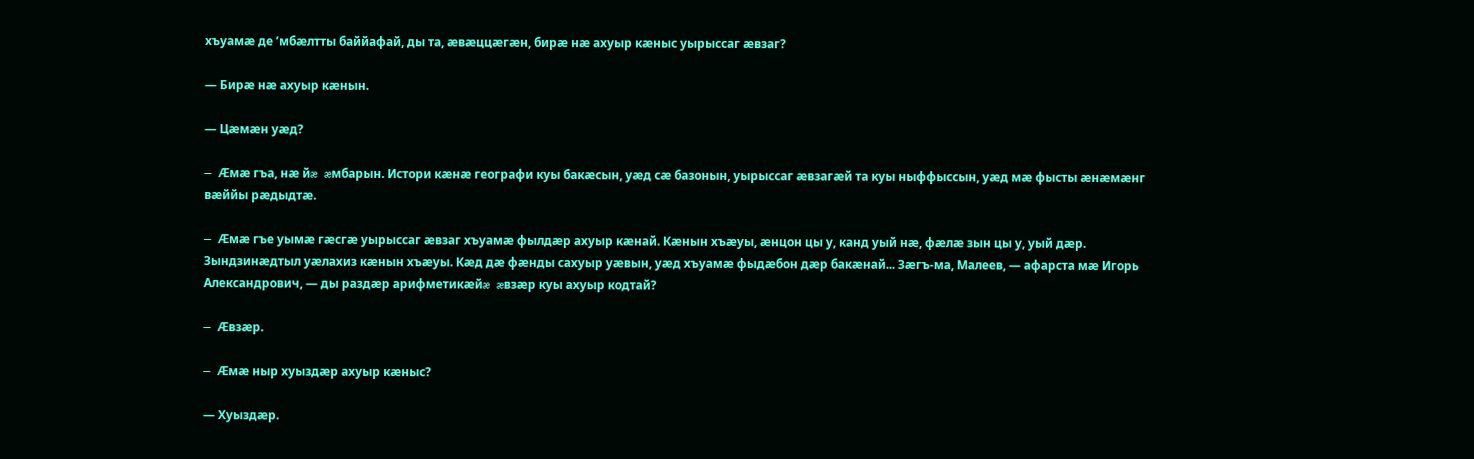хъуамæ де ’мбæлтты баййафай, ды та, æвæццæгæн, бирæ нæ ахуыр кæныс уырыссаг æвзаг?

— Бирæ нæ ахуыр кæнын.

— Цæмæн уæд?

— Æмæ гъа, нæ йæ æмбарын. Истори кæнæ географи куы бакæсын, уæд сæ базонын, уырыссаг æвзагæй та куы ныффыссын, уæд мæ фысты æнæмæнг вæййы рæдыдтæ.

— Æмæ гъе уымæ гæсгæ уырыссаг æвзаг хъуамæ фылдæр ахуыр кæнай. Кæнын хъæуы, æнцон цы у, канд уый нæ, фæлæ зын цы у, уый дæр. Зындзинæдтыл уæлахиз кæнын хъæуы. Кæд дæ фæнды сахуыр уæвын, уæд хъуамæ фыдæбон дæр бакæнай... Зæгъ-ма, Малеев, — афарста мæ Игорь Александрович, — ды раздæр арифметикæйæ æвзæр куы ахуыр кодтай?

— Æвзæр.

— Æмæ ныр хуыздæр ахуыр кæныс?

— Хуыздæр.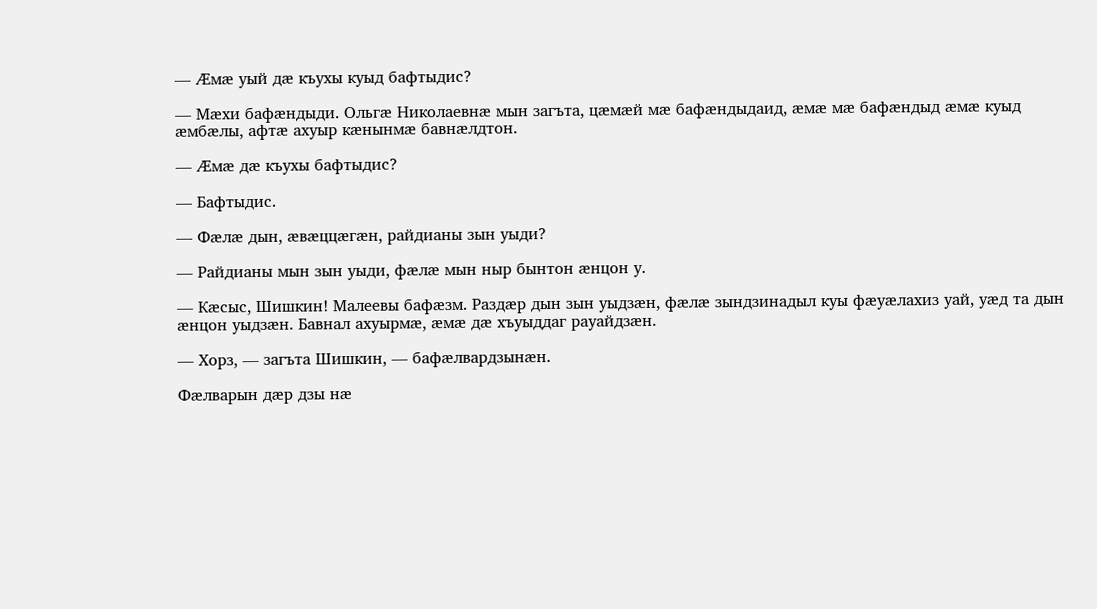— Æмæ уый дæ къухы куыд бафтыдис?

— Мæхи бафæндыди. Ольгæ Николаевнæ мын загъта, цæмæй мæ бафæндыдаид, æмæ мæ бафæндыд æмæ куыд æмбæлы, афтæ ахуыр кæнынмæ бавнæлдтон.

— Æмæ дæ къухы бафтыдис?

— Бафтыдис.

— Фæлæ дын, æвæццæгæн, райдианы зын уыди?

— Райдианы мын зын уыди, фæлæ мын ныр бынтон æнцон у.

— Кæсыс, Шишкин! Малеевы бафæзм. Раздæр дын зын уыдзæн, фæлæ зындзинадыл куы фæуæлахиз уай, уæд та дын æнцон уыдзæн. Бавнал ахуырмæ, æмæ дæ хъуыддаг рауайдзæн.

— Хорз, — загъта Шишкин, — бафæлвардзынæн.

Фæлварын дæр дзы нæ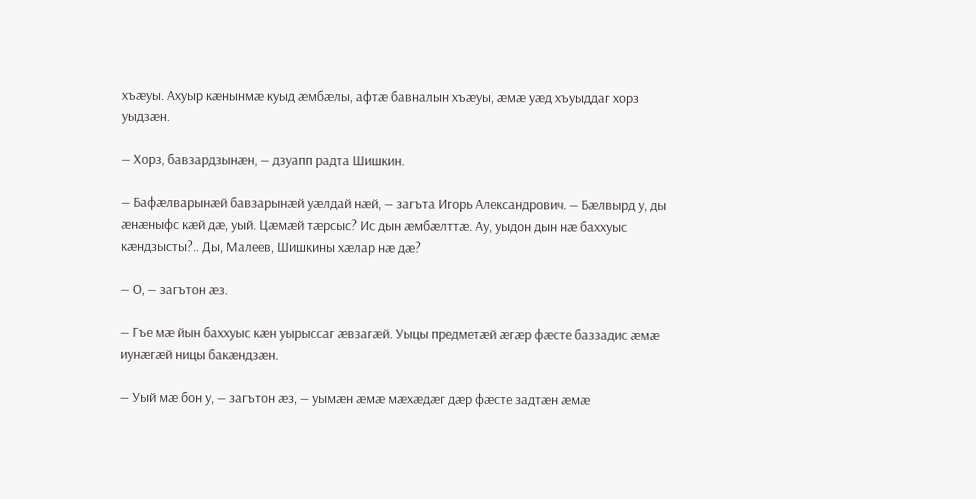хъæуы. Ахуыр кæнынмæ куыд æмбæлы, афтæ бавналын хъæуы, æмæ уæд хъуыддаг хорз уыдзæн.

— Хорз, бавзардзынæн, — дзуапп радта Шишкин.

— Бафæлварынæй бавзарынæй уæлдай нæй, — загъта Игорь Александрович. — Бæлвырд у, ды æнæныфс кæй дæ, уый. Цæмæй тæрсыс? Ис дын æмбæлттæ. Ау, уыдон дын нæ баххуыс кæндзысты?.. Ды, Малеев, Шишкины хæлар нæ дæ?

— О, — загътон æз.

— Гъе мæ йын баххуыс кæн уырыссаг æвзагæй. Уыцы предметæй æгæр фæсте баззадис æмæ иунæгæй ницы бакæндзæн.

— Уый мæ бон у, — загътон æз, — уымæн æмæ мæхæдæг дæр фæсте задтæн æмæ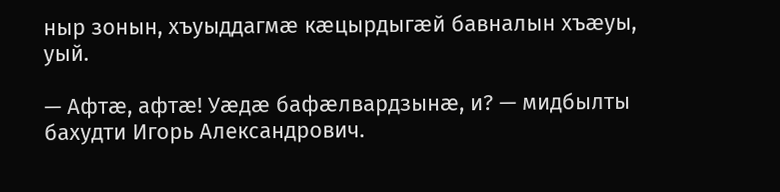ныр зонын, хъуыддагмæ кæцырдыгæй бавналын хъæуы, уый.

— Афтæ, афтæ! Уæдæ бафæлвардзынæ, и? — мидбылты бахудти Игорь Александрович.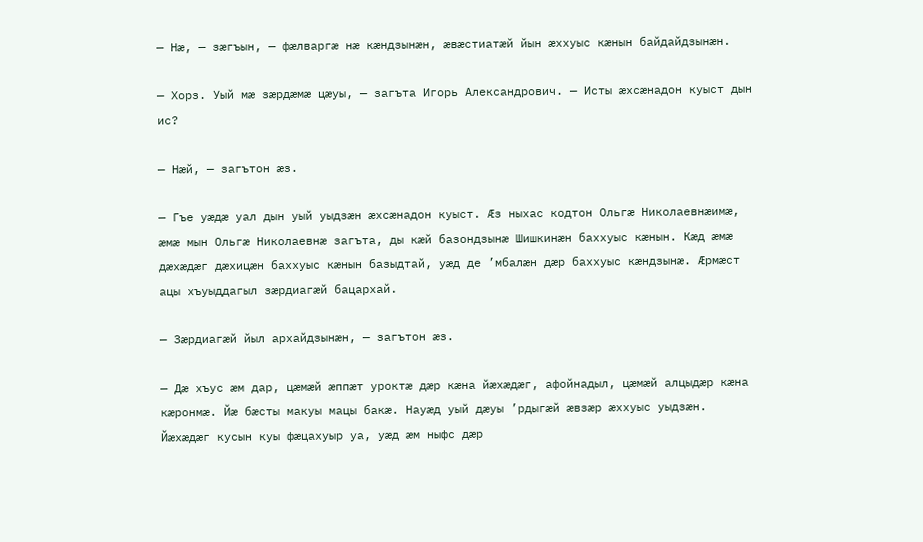— Нæ, — зæгъын, — фæлваргæ нæ кæндзынæн, æвæстиатæй йын æххуыс кæнын байдайдзынæн.

— Хорз. Уый мæ зæрдæмæ цæуы, — загъта Игорь Александрович. — Исты æхсæнадон куыст дын ис?

— Нæй, — загътон æз.

— Гъе уæдæ уал дын уый уыдзæн æхсæнадон куыст. Æз ныхас кодтон Ольгæ Николаевнæимæ, æмæ мын Ольгæ Николаевнæ загъта, ды кæй базондзынæ Шишкинæн баххуыс кæнын. Кæд æмæ дæхæдæг дæхицæн баххуыс кæнын базыдтай, уæд де ’мбалæн дæр баххуыс кæндзынæ. Æрмæст ацы хъуыддагыл зæрдиагæй бацархай.

— Зæрдиагæй йыл архайдзынæн, — загътон æз.

— Дæ хъус æм дар, цæмæй æппæт уроктæ дæр кæна йæхæдæг, афойнадыл, цæмæй алцыдæр кæна кæронмæ. Йæ бæсты макуы мацы бакæ. Науæд уый дæуы ’рдыгæй æвзæр æххуыс уыдзæн. Йæхæдæг кусын куы фæцахуыр уа, уæд æм ныфс дæр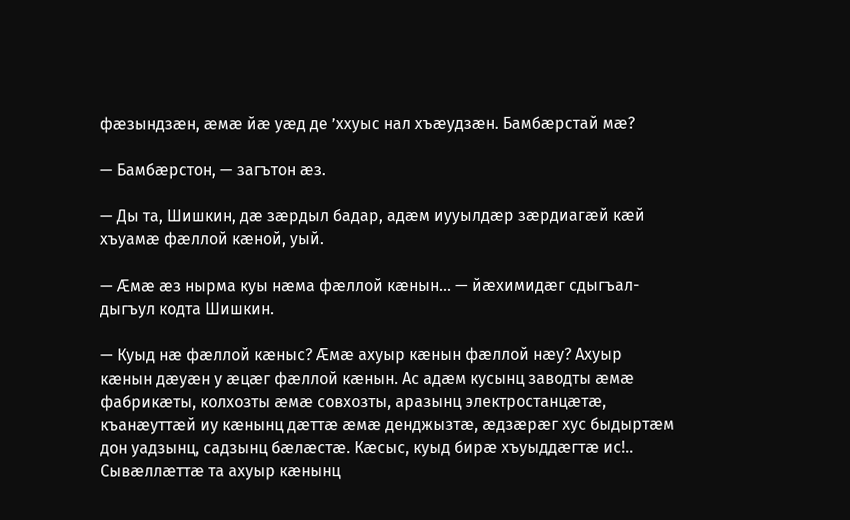фæзындзæн, æмæ йæ уæд де ’ххуыс нал хъæудзæн. Бамбæрстай мæ?

— Бамбæрстон, — загътон æз.

— Ды та, Шишкин, дæ зæрдыл бадар, адæм иууылдæр зæрдиагæй кæй хъуамæ фæллой кæной, уый.

— Æмæ æз нырма куы нæма фæллой кæнын... — йæхимидæг сдыгъал-дыгъул кодта Шишкин.

— Куыд нæ фæллой кæныс? Æмæ ахуыр кæнын фæллой нæу? Ахуыр кæнын дæуæн у æцæг фæллой кæнын. Ас адæм кусынц заводты æмæ фабрикæты, колхозты æмæ совхозты, аразынц электростанцæтæ, къанæуттæй иу кæнынц дæттæ æмæ денджызтæ, æдзæрæг хус быдыртæм дон уадзынц, садзынц бæлæстæ. Кæсыс, куыд бирæ хъуыддæгтæ ис!.. Сывæллæттæ та ахуыр кæнынц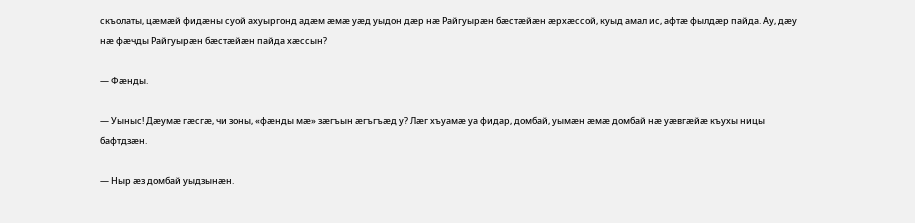скъолаты, цæмæй фидæны суой ахуыргонд адæм æмæ уæд уыдон дæр нæ Райгуырæн бæстæйæн æрхæссой, куыд амал ис, афтæ фылдæр пайда. Ау, дæу нæ фæчды Райгуырæн бæстæйæн пайда хæссын?

— Фæнды.

— Уыныс! Дæумæ гæсгæ, чи зоны, «фæнды мæ» зæгъын æгъгъæд у? Лæг хъуамæ уа фидар, домбай, уымæн æмæ домбай нæ уæвгæйæ къухы ницы бафтдзæн.

— Ныр æз домбай уыдзынæн.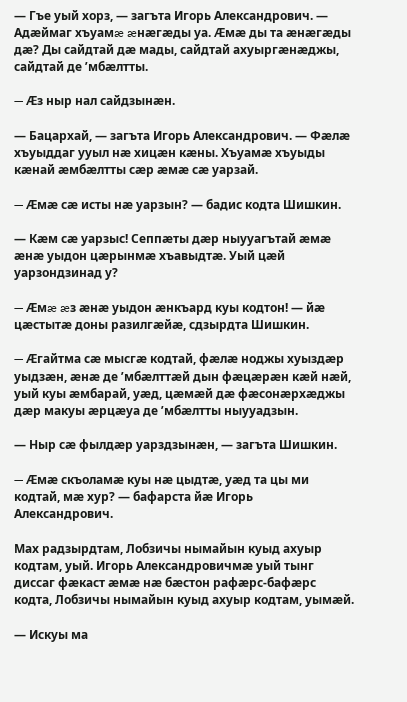— Гъе уый хорз, — загъта Игорь Александрович. — Адæймаг хъуамæ æнæгæды уа. Æмæ ды та æнæгæды дæ? Ды сайдтай дæ мады, сайдтай ахуыргæнæджы, сайдтай де ’мбæлтты.

— Æз ныр нал сайдзынæн.

— Бацархай, — загъта Игорь Александрович. — Фæлæ хъуыддаг ууыл нæ хицæн кæны. Хъуамæ хъуыды кæнай æмбæлтты сæр æмæ сæ уарзай.

— Æмæ сæ исты нæ уарзын? — бадис кодта Шишкин.

— Кæм сæ уарзыс! Сеппæты дæр ныууагътай æмæ æнæ уыдон цæрынмæ хъавыдтæ. Уый цæй уарзондзинад у?

— Æмæ æз æнæ уыдон æнкъард куы кодтон! — йæ цæстытæ доны разилгæйæ, сдзырдта Шишкин.

— Æгайтма сæ мысгæ кодтай, фæлæ ноджы хуыздæр уыдзæн, æнæ де ’мбæлттæй дын фæцæрæн кæй нæй, уый куы æмбарай, уæд, цæмæй дæ фæсонæрхæджы дæр макуы æрцæуа де ’мбæлтты ныууадзын.

— Ныр сæ фылдæр уарздзынæн, — загъта Шишкин.

— Æмæ скъоламæ куы нæ цыдтæ, уæд та цы ми кодтай, мæ хур? — бафарста йæ Игорь Александрович.

Мах радзырдтам, Лобзичы нымайын куыд ахуыр кодтам, уый. Игорь Александровичмæ уый тынг диссаг фæкаст æмæ нæ бæстон рафæрс-бафæрс кодта, Лобзичы нымайын куыд ахуыр кодтам, уымæй.

— Искуы ма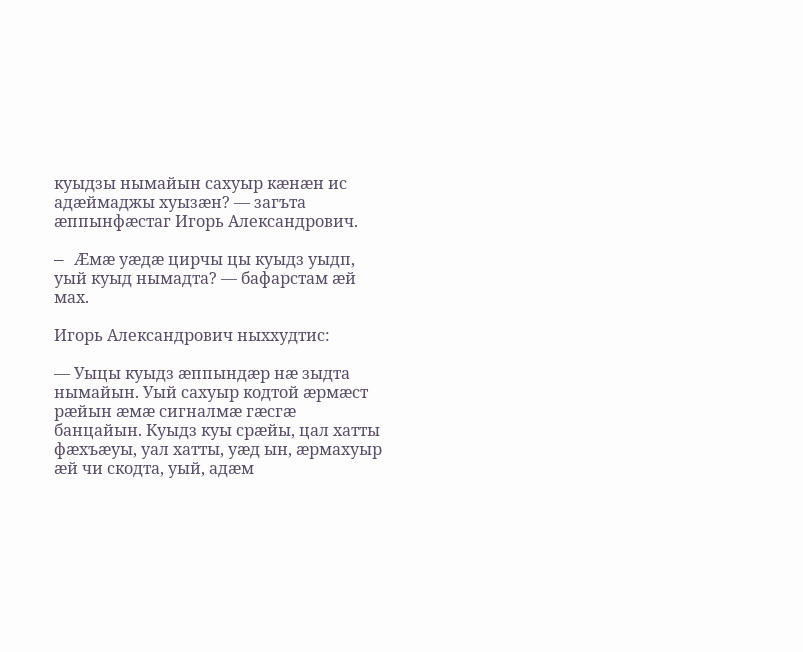куыдзы нымайын сахуыр кæнæн ис адæймаджы хуызæн? — загъта æппынфæстаг Игорь Александрович.

— Æмæ уæдæ цирчы цы куыдз уыдп, уый куыд нымадта? — бафарстам æй мах.

Игорь Александрович ныххудтис:

— Уыцы куыдз æппындæр нæ зыдта нымайын. Уый сахуыр кодтой æрмæст рæйын æмæ сигналмæ гæсгæ банцайын. Куыдз куы срæйы, цал хатты фæхъæуы, уал хатты, уæд ын, æрмахуыр æй чи скодта, уый, адæм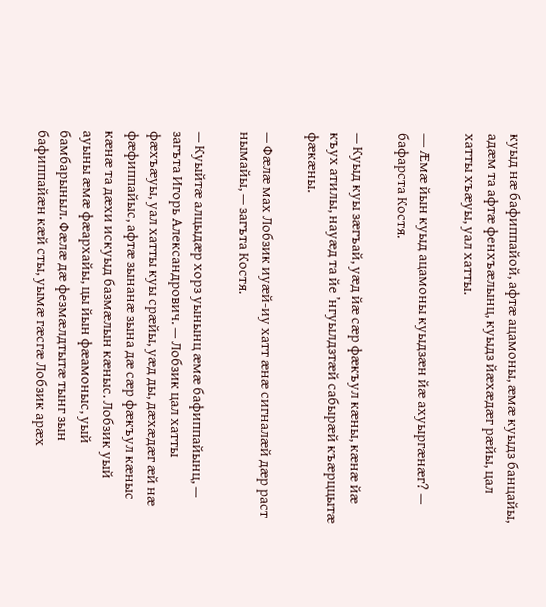куыд нæ бафиппайой, афтæ ацамоны, æмæ куыдз банцайы, адæм та афтæ фенхъæлынц, куыдз йæхæдæг рæйы, цал хатты хъæуы, уал хатты.

— Æмæ йын куыд ацамоны куыдзæн йæ ахуыргæнæг? — бафарста Костя.

— Куыд куы зæгъай, уæд йæ сæр фæкъул кæны, кæнæ йæ къух атилы, науæд та йе ’нгуылдзтæй сабырæй къæрццытæ фæкæны.

— Фæлæ мах Лобзик иуæй-иу хатт æнæ сигналæй дæр раст нымайы, — загъта Костя.

— Куыйтæ алцыдæр хорз уынынц æмæ бафиппайынц, — загъта Игорь Александрович. — Лобзик цал хатты фæхъæуы, уал хатты куы срæйы, уæд ды, дæхæдæг æй нæ фæфиппайыс, афтæ зынанæ зына дæ сæр фæкъул кæныс кæнæ та дæхи искуыд базмæлын кæныс. Лобзик уый ауыны æмæ фæархайы, цы йын фæамоныс, уый бамбарыныл. Фæлæ дæ фезмæлдтытæ тынг зын бафиппайæн кæй сты, уымæ гæсгæ Лобзик арæх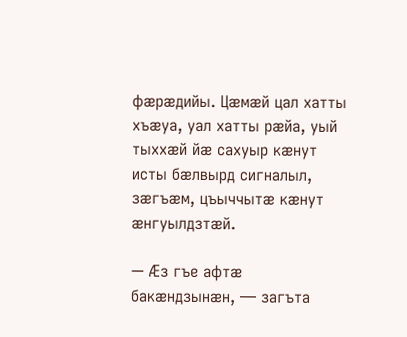фæрæдийы. Цæмæй цал хатты хъæуа, уал хатты рæйа, уый тыххæй йæ сахуыр кæнут исты бæлвырд сигналыл, зæгъæм, цъыччытæ кæнут æнгуылдзтæй.

— Æз гъе афтæ бакæндзынæн, — загъта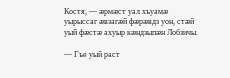Костя, — æрмæст уал хъуамæ уырыссаг æвзагæй фæрæвдз уон, стæй уый фæстæ ахуыр кæндзыпæн Лобзичы.

— Гъе уый раст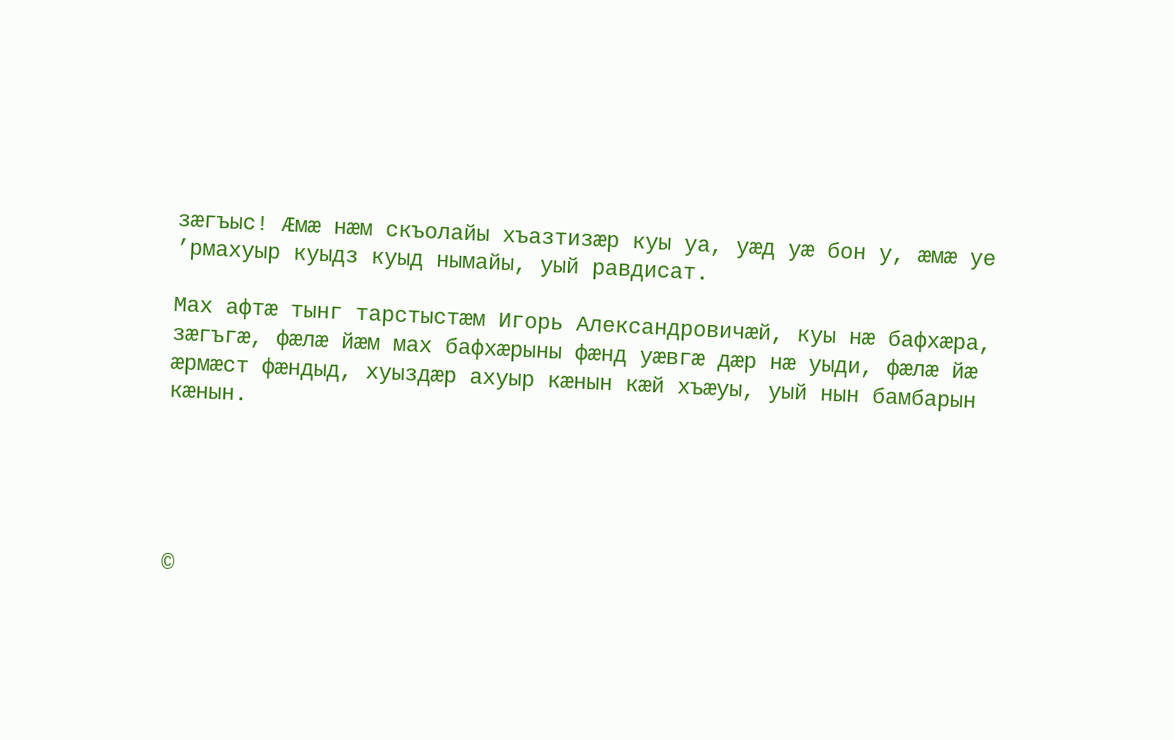зæгъыс! Æмæ нæм скъолайы хъазтизæр куы уа, уæд уæ бон у, æмæ уе ’рмахуыр куыдз куыд нымайы, уый равдисат.

Мах афтæ тынг тарстыстæм Игорь Александровичæй, куы нæ бафхæра, зæгъгæ, фæлæ йæм мах бафхæрыны фæнд уæвгæ дæр нæ уыди, фæлæ йæ æрмæст фæндыд, хуыздæр ахуыр кæнын кæй хъæуы, уый нын бамбарын кæнын.





©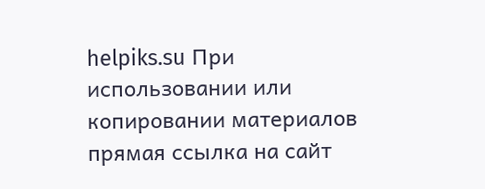helpiks.su При использовании или копировании материалов прямая ссылка на сайт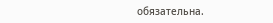обязательна.